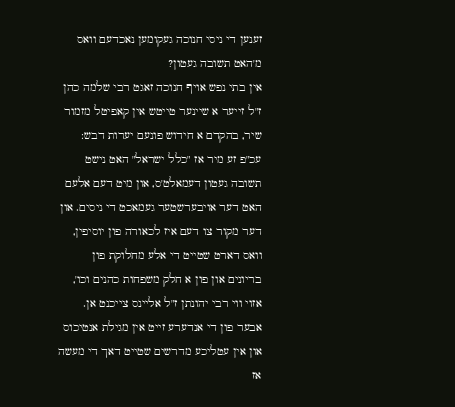זענען די ניסי חנוכה געקומען נאכדעם וואס מ'האט תשובה געטון?
אין בתי נפש אויף חנוכה זאגט רבי שלמה כהן ז"ל זייער א שיינער טייטש אין קאפיטל מזמור שיר, בהקדם א חידוש פונעם יערות דבש:
עכ"פ זע מיר אז "כלל ישראל" האט נישט תשובה געטון דעמאלט'ס, און מיט דעם אלעם האט דער אויבערשטער געמאכט די ניסים. און דער מקור צו דעם איז לכאורה פון יוסיפין, וואס דארט שטייט די אלע מחלוקת פון בריונים און פון א חלק משפחות כהנים וכו', אזוי ווי רבי יהונתן ז"ל אליינס צייכנט אן.
אבער פון די אנדערע זייט אין מגילת אנטיכוס און אין עטליכע מדרשים שטייט דאך די מעשה אז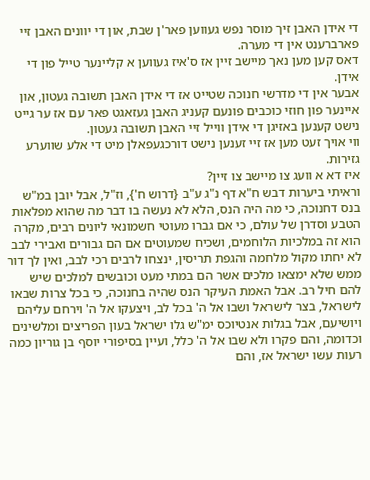די אידן האבן זיך מוסר נפש געווען פאר'ן שבת, און די יוונים האבן זיי פארברענט אין די מערה.
דאס קען מען נאך מיישב זיין אז ס'איז געווען א קליינער טייל פון די אידן.
אבער אין די מדרשי חנוכה שטייט אז די אידן האבן תשובה געטון, און איינער פון חוזי כוכבים פונעם קעניג האבן געזאגט פאר עם אז ער גייט נישט קענען באזיגן די אידן ווייל זיי האבן תשובה געטון.
ווי אויך זעט מען אז זיי זענען נישט דורכגעפאלן מיט די אלע שווערע גזירות.
איז דא א וועג צו מיישב צו זיין?
וראיתי ביערות דבש ח"א דף נ"ג ע"ב {דרוש ח'}, וז"ל, אבל יובן במ"ש בנס דחנוכה, כי מה היה הנס, הלא לא נעשה בו דבר מה שהוא מפלאות הטבע וסדרן של עולם, כי אם גברו מעוטי חשמונאי ליונים רבים, מקרה הוא זה במלכיות הלוחמים, ושכיח שמעוטים אם הם גבורים ואבירי לבב לא יחתו מקול מלחמה והגפת תריסין, ינצחו לרבים רכי לבב, ואין לך דור ממש שלא ימצאו מלכים אשר הם במתי מעט וכובשים למלכים שיש להם חיל רב. אבל האמת העיקר הנס שהיה בחנוכה, כי בכל צרות שבאו לישראל, בצר לישראל ושבו אל ה' בכל לב, ויצעקו אל ה' וירחם עליהם ויושיעם, אבל בגלות אנטיוכס ימ"ש גלו ישראל בעון הפריצים ומלשינים וכדומה, והם פקרו ולא שבו אל ה' כלל, ועיין בסיפורי יוסף בן גוריון כמה רעות עשו ישראל אז, והם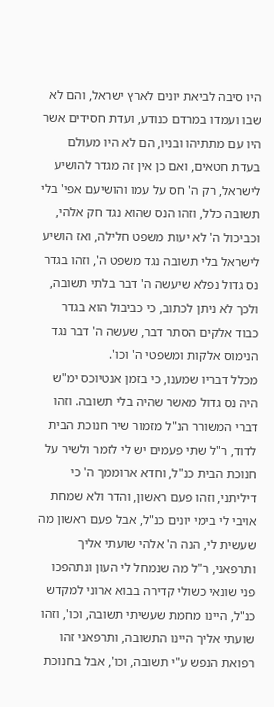היו סיבה לביאת יונים לארץ ישראל, והם לא שבו ועמדו במרדם כנודע, ועדת חסידים אשר היו עם מתתיהו ובניו, הם לא היו מעולם בעדת חטאים, ואם כן אין זה מגדר להושיע לישראל, רק ה' חס על עמו והושיעם אפי' בלי תשובה כלל, וזהו הנס שהוא נגד חק אלהי, וכביכול ה' לא יעות משפט חלילה, ואז הושיע לישראל בלי תשובה נגד משפט ה', וזהו בגדר נס גדול נפלא שיעשה ה' דבר בלתי תשובה, ולכך לא ניתן לכתוב, כי כביבול הוא בגדר כבוד אלקים הסתר דבר, שעשה ה' דבר נגד הנימוס אלקות ומשפטי ה' וכו'.
מכלל דבריו שמענו, כי בזמן אנטיוכס ימ"ש היה נס גדול מאשר שהיה בלי תשובה. וזהו דברי המשורר הנ"ל מזמור שיר חנוכת הבית לדוד, ר"ל שתי פעמים יש לי לזמר ולשיר על חנוכת הבית כנ"ל, וחדא ארוממך ה' כי דיליתני, וזהו פעם ראשון, והדר ולא שמחת אויבי לי בימי יונים כנ"ל, אבל פעם ראשון מה שעשית לי, הנה ה' אלהי שועתי אליך ותרפאני, ר"ל מה שנמחל לי העון ונתהפכו פני שונאי כשולי קדירה בבוא ארוני למקדש כנ"ל, היינו מחמת שעשיתי תשובה, וכו', וזהו שועתי אליך היינו התשובה, ותרפאני זהו רפואת הנפש ע"י תשובה, וכו', אבל בחנוכת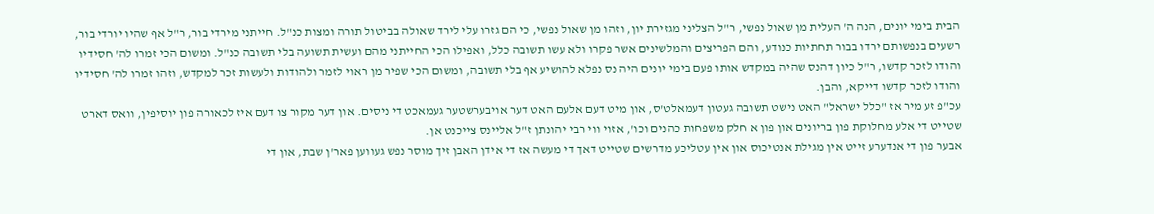הבית בימי יונים, הנה ה' העלית מן שאול נפשי, ר"ל הצליני מגזירת יון, וזהו מן שאול נפשי, כי הם גזרו עלי לירד שאולה בביטול תורה ומצות כנ"ל. חייתני מירדי בור, ר"ל אף שהיו יורדי בור, רשעים בנפשותם ירדו בבור תחתיות כנודע, והם הפריצים והמלשינים אשר פקרו ולא עשו תשובה כלל, ואפילו הכי החייתני מהם ועשית תשועה בלי תשובה כנ"ל. ומשום הכי זמרו לה' חסידיו והודו לזכר קדשו, ר"ל כיון דהנס שהיה במקדש אותו פעם בימי יונים היה נס נפלא להושיע אף בלי תשובה, ומשום הכי שפיר מן ראוי לזמר ולהודות ולעשות זכר למקדש, וזהו זמרו לה' חסידיו והודו לזכר קדשו דייקא, והבן.
עכ"פ זע מיר אז "כלל ישראל" האט נישט תשובה געטון דעמאלט'ס, און מיט דעם אלעם האט דער אויבערשטער געמאכט די ניסים. און דער מקור צו דעם איז לכאורה פון יוסיפין, וואס דארט שטייט די אלע מחלוקת פון בריונים און פון א חלק משפחות כהנים וכו', אזוי ווי רבי יהונתן ז"ל אליינס צייכנט אן.
אבער פון די אנדערע זייט אין מגילת אנטיכוס און אין עטליכע מדרשים שטייט דאך די מעשה אז די אידן האבן זיך מוסר נפש געווען פאר'ן שבת, און די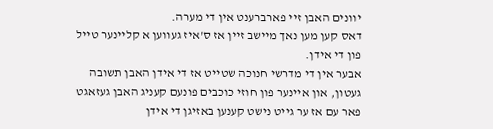יוונים האבן זיי פארברענט אין די מערה.
דאס קען מען נאך מיישב זיין אז ס'איז געווען א קליינער טייל פון די אידן.
אבער אין די מדרשי חנוכה שטייט אז די אידן האבן תשובה געטון, און איינער פון חוזי כוכבים פונעם קעניג האבן געזאגט פאר עם אז ער גייט נישט קענען באזיגן די אידן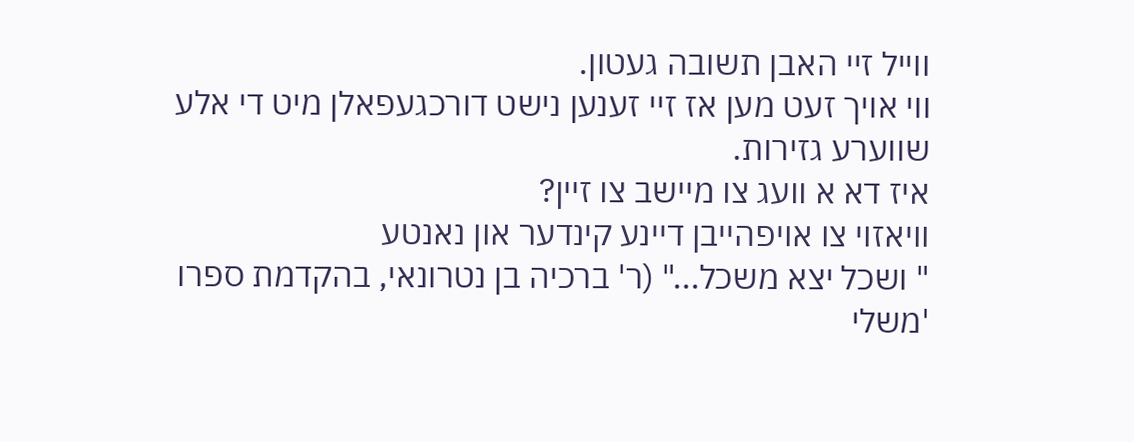ווייל זיי האבן תשובה געטון.
ווי אויך זעט מען אז זיי זענען נישט דורכגעפאלן מיט די אלע שווערע גזירות.
איז דא א וועג צו מיישב צו זיין?
וויאזוי צו אויפהייבן דיינע קינדער און נאנטע
" ושכל יצא משכל..." (ר' ברכיה בן נטרונאי, בהקדמת ספרו 'משלי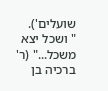שועלים').
" ושכל יצא משכל..." (ר' ברכיה בן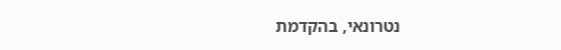נטרונאי, בהקדמת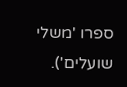ספרו 'משלי שועלים').